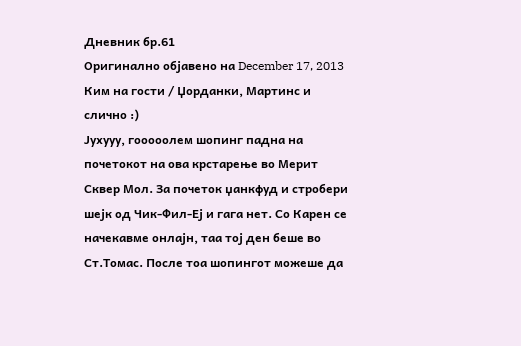Дневник бр.61
Оригинално објавено на December 17, 2013
Ким на гости / Џорданки, Мартинс и слично :)
Јухууу, гооооолем шопинг падна на почетокот на ова крстарење во Мерит Сквер Мол. За почеток џанкфуд и стробери шејк од Чик-Фил-Еј и гага нет. Со Карен се начекавме онлајн, таа тој ден беше во Ст.Томас. После тоа шопингот можеше да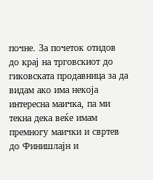почне. За почеток отидов до крај на трговскиот до гиковската продавница за да видам ако има некоја интересна маичка, па ми текна дека веќе имам премногу маички и свртев до Финишлајн и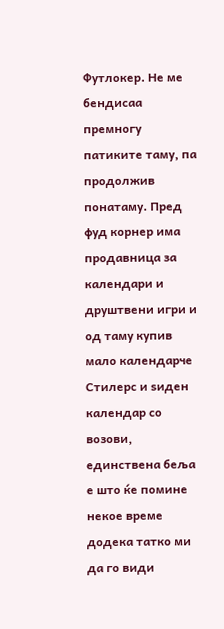Футлокер. Не ме бендисаа премногу патиките таму, па продолжив понатаму. Пред фуд корнер има продавница за календари и друштвени игри и од таму купив мало календарче Стилерс и ѕиден календар со возови, единствена беља е што ќе помине некое време додека татко ми да го види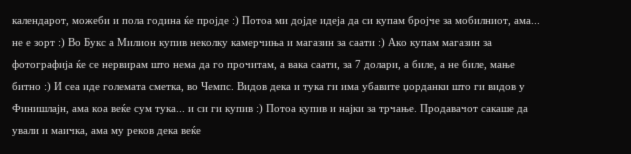календарот, можеби и пола година ќе пројде :) Потоа ми дојде идеја да си купам бројче за мобилниот, ама... не е зорт :) Во Букс а Милион купив неколку камерчиња и магазин за саати :) Ако купам магазин за фотографија ќе се нервирам што нема да го прочитам, а вака саати, за 7 долари, а биле, а не биле, мање битно :) И сеа иде големата сметка, во Чемпс. Видов дека и тука ги има убавите џорданки што ги видов у Финишлајн, ама коа веќе сум тука... и си ги купив :) Потоа купив и најки за трчање. Продавачот сакаше да ували и маичка, ама му реков дека веќе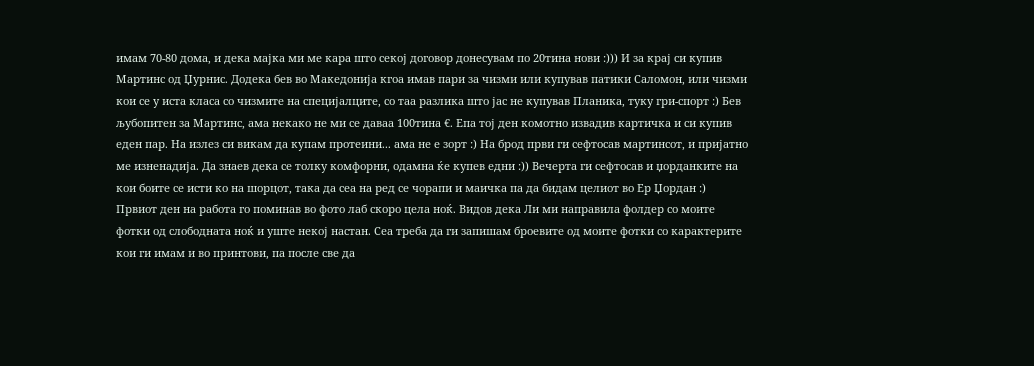имам 70-80 дома, и дека мајка ми ме кара што секој договор донесувам по 20тина нови :))) И за крај си купив Мартинс од Џурнис. Додека бев во Македонија кгоа имав пари за чизми или купував патики Саломон, или чизми кои се у иста класа со чизмите на специјалците, со таа разлика што јас не купував Планика, туку гри-спорт :) Бев љубопитен за Мартинс, ама некако не ми се даваа 100тина €. Епа тој ден комотно извадив картичка и си купив еден пар. На излез си викам да купам протеини... ама не е зорт :) На брод први ги сефтосав мартинсот, и пријатно ме изненадија. Да знаев дека се толку комфорни, одамна ќе купев едни :)) Вечерта ги сефтосав и џорданките на кои боите се исти ко на шорцот, така да сеа на ред се чорапи и маичка па да бидам целиот во Ер Џордан :)
Првиот ден на работа го поминав во фото лаб скоро цела ноќ. Видов дека Ли ми направила фолдер со моите фотки од слободната ноќ и уште некој настан. Сеа треба да ги запишам броевите од моите фотки со карактерите кои ги имам и во принтови, па после све да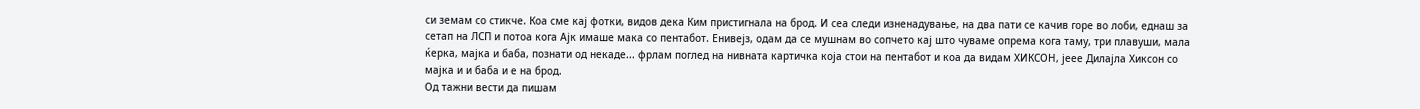си земам со стикче. Коа сме кај фотки, видов дека Ким пристигнала на брод. И сеа следи изненадување, на два пати се качив горе во лоби, еднаш за сетап на ЛСП и потоа кога Ајк имаше мака со пентабот. Енивејз, одам да се мушнам во сопчето кај што чуваме опрема кога таму, три плавуши, мала ќерка, мајка и баба, познати од некаде... фрлам поглед на нивната картичка која стои на пентабот и коа да видам ХИКСОН, јеее Дилајла Хиксон со мајка и и баба и е на брод.
Од тажни вести да пишам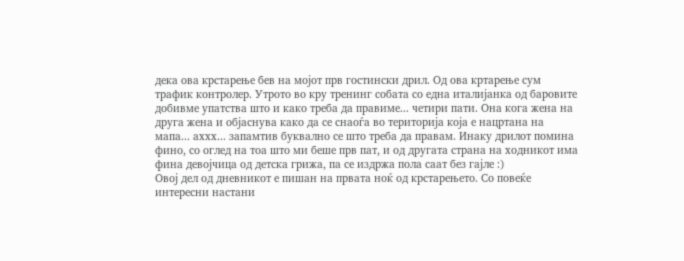дека ова крстарење бев на мојот прв гостински дрил. Од ова кртарење сум трафик контролер. Утрото во кру тренинг собата со една италијанка од баровите добивме упатства што и како треба да правиме... четири пати. Она кога жена на друга жена и објаснува како да се снаоѓа во територија која е нацртана на мапа... аххх... запамтив буквално се што треба да правам. Инаку дрилот помина фино, со оглед на тоа што ми беше прв пат, и од другата страна на ходникот има фина девојчица од детска грижа, па се издржа пола саат без гајле :)
Овој дел од дневникот е пишан на првата ноќ од крстарењето. Со повеќе интересни настани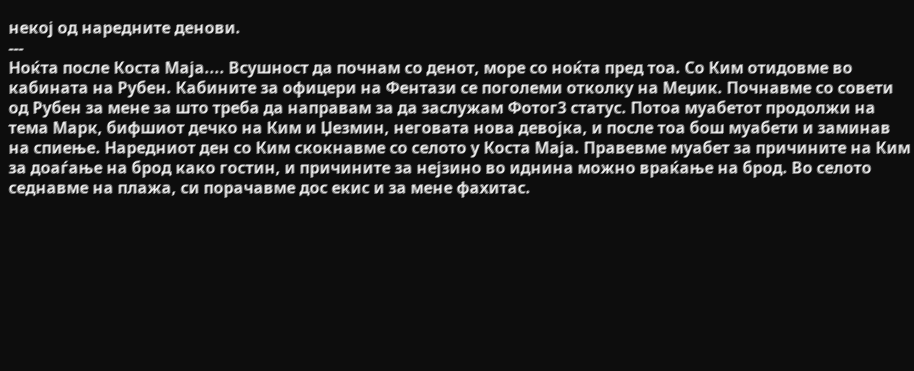некој од наредните денови.
---
Ноќта после Коста Маја.... Всушност да почнам со денот, море со ноќта пред тоа. Со Ким отидовме во кабината на Рубен. Кабините за офицери на Фентази се поголеми отколку на Меџик. Почнавме со совети од Рубен за мене за што треба да направам за да заслужам Фотог3 статус. Потоа муабетот продолжи на тема Марк, бифшиот дечко на Ким и Џезмин, неговата нова девојка, и после тоа бош муабети и заминав на спиење. Наредниот ден со Ким скокнавме со селото у Коста Маја. Правевме муабет за причините на Ким за доаѓање на брод како гостин, и причините за нејзино во иднина можно враќање на брод. Во селото седнавме на плажа, си порачавме дос екис и за мене фахитас.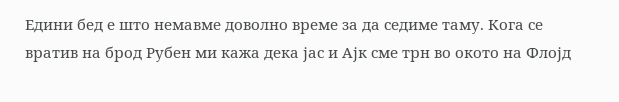Едини бед е што немавме доволно време за да седиме таму. Кога се вратив на брод Рубен ми кажа дека јас и Ајк сме трн во окото на Флојд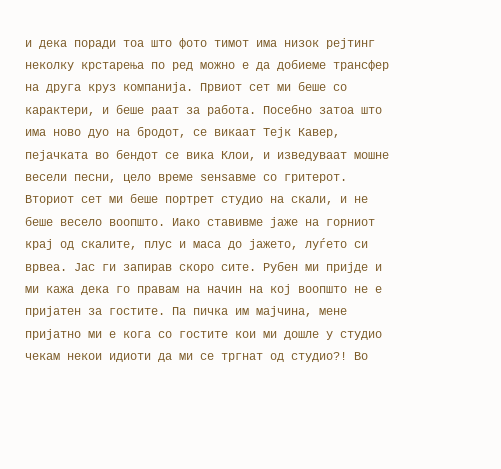и дека поради тоа што фото тимот има низок рејтинг неколку крстарења по ред можно е да добиеме трансфер на друга круз компанија. Првиот сет ми беше со карактери, и беше раат за работа. Посебно затоа што има ново дуо на бродот, се викаат Тејк Кавер, пејачката во бендот се вика Клои, и изведуваат мошне весели песни, цело време ѕенѕавме со гритерот. Вториот сет ми беше портрет студио на скали, и не беше весело воопшто. Иако ставивме јаже на горниот крај од скалите, плус и маса до јажето, луѓето си врвеа. Јас ги запирав скоро сите. Рубен ми пријде и ми кажа дека го правам на начин на кој воопшто не е пријатен за гостите. Па пичка им мајчина, мене пријатно ми е кога со гостите кои ми дошле у студио чекам некои идиоти да ми се тргнат од студио?! Во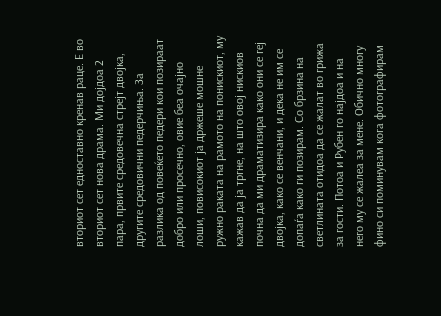вториот сет едноставно кренав раце. Е во вториот сет нова драма. Ми дојдоа 2 пара, првите средовечна стрејт двојка, другите средовични педерчиња. За разлика од повеќето педери кои позираат добро или просечно, овие беа очајно лоши, повисокиот ја држеше мошне ружно раката на рамото на понискиот, му кажав да ја тргне, на што овој нискиов почна да ми драматизира како они се геј двојка, како се венчани, и дека не им се допаѓа како ги позирам. Со брзина на светлината отидоа да се жалат во грижа за гости. Потоа и Рубен го најдоа и на него му се жалеа за мене. Обично многу фино си поминувам кога фотографирам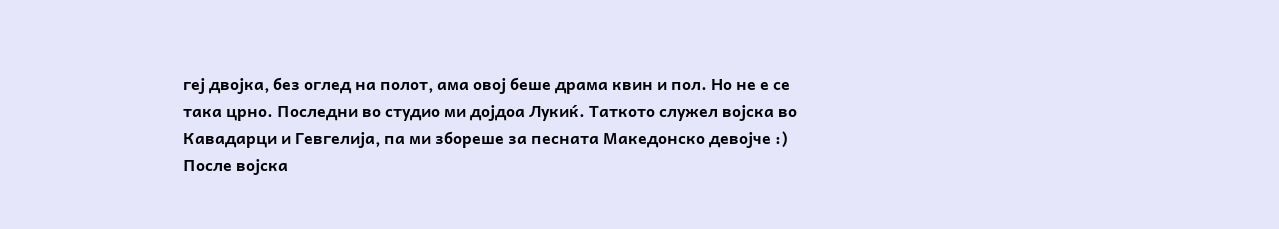геј двојка, без оглед на полот, ама овој беше драма квин и пол. Но не е се така црно. Последни во студио ми дојдоа Лукиќ. Таткото служел војска во Кавадарци и Гевгелија, па ми збореше за песната Македонско девојче :) После војска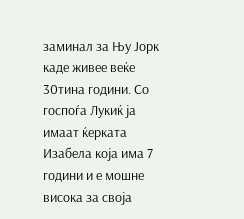заминал за Њу Јорк каде живее веќе 30тина години. Со госпоѓа Лукиќ ја имаат ќерката Изабела која има 7 години и е мошне висока за своја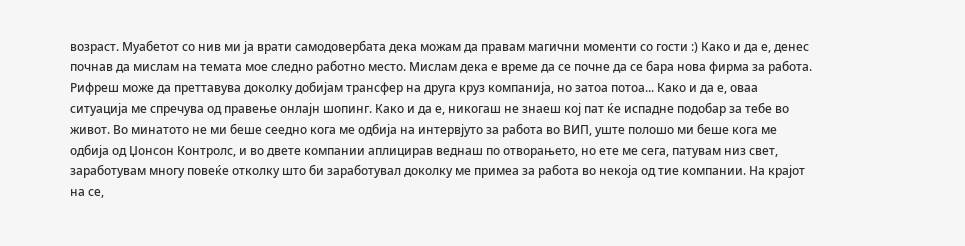возраст. Муабетот со нив ми ја врати самодовербата дека можам да правам магични моменти со гости :) Како и да е, денес почнав да мислам на темата мое следно работно место. Мислам дека е време да се почне да се бара нова фирма за работа. Рифреш може да преттавува доколку добијам трансфер на друга круз компанија, но затоа потоа... Како и да е, оваа ситуација ме спречува од правење онлајн шопинг. Како и да е, никогаш не знаеш кој пат ќе испадне подобар за тебе во живот. Во минатото не ми беше сеедно кога ме одбија на интервјуто за работа во ВИП, уште полошо ми беше кога ме одбија од Џонсон Контролс, и во двете компании аплицирав веднаш по отворањето, но ете ме сега, патувам низ свет, заработувам многу повеќе отколку што би заработувал доколку ме примеа за работа во некоја од тие компании. На крајот на се,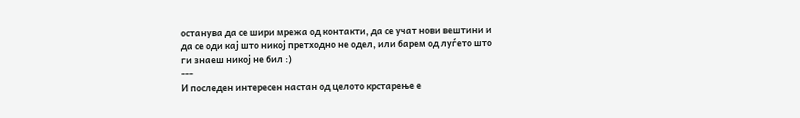останува да се шири мрежа од контакти, да се учат нови вештини и да се оди кај што никој претходно не одел, или барем од луѓето што ги знаеш никој не бил :)
---
И последен интересен настан од целото крстарење е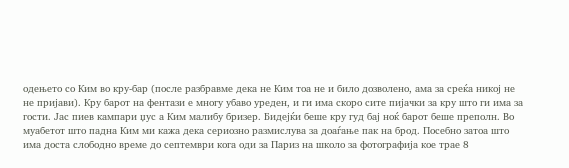одењето со Ким во кру-бар (после разбравме дека не Ким тоа не и било дозволено, ама за среќа никој не не пријави). Кру барот на фентази е многу убаво уреден, и ги има скоро сите пијачки за кру што ги има за гости. Јас пиев кампари џус а Ким малибу бризер. Бидејќи беше кру гуд бај ноќ барот беше преполн. Во муабетот што падна Ким ми кажа дека сериозно размислува за доаѓање пак на брод. Посебно затоа што има доста слободно време до септември кога оди за Париз на школо за фотографија кое трае 8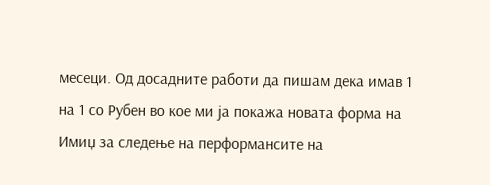месеци. Од досадните работи да пишам дека имав 1 на 1 со Рубен во кое ми ја покажа новата форма на Имиџ за следење на перформансите на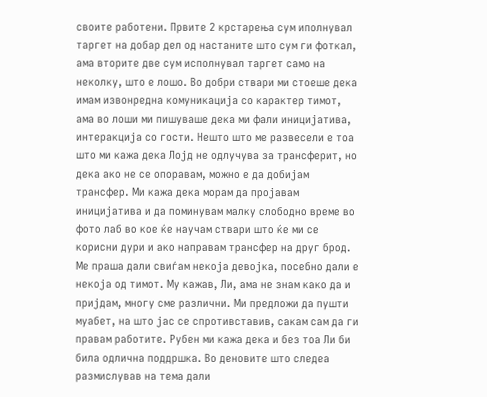своите работени. Првите 2 крстарења сум иполнувал таргет на добар дел од настаните што сум ги фоткал, ама вторите две сум исполнувал таргет само на неколку, што е лошо. Во добри ствари ми стоеше дека имам извонредна комуникација со карактер тимот, ама во лоши ми пишуваше дека ми фали иницијатива, интеракција со гости. Нешто што ме развесели е тоа што ми кажа дека Лојд не одлучува за трансферит, но дека ако не се опоравам, можно е да добијам трансфер. Ми кажа дека морам да пројавам иницијатива и да поминувам малку слободно време во фото лаб во кое ќе научам ствари што ќе ми се корисни дури и ако направам трансфер на друг брод. Ме праша дали свиѓам некоја девојка, посебно дали е некоја од тимот. Му кажав, Ли, ама не знам како да и пријдам, многу сме различни. Ми предложи да пушти муабет, на што јас се спротивставив, сакам сам да ги правам работите. Рубен ми кажа дека и без тоа Ли би била одлична поддршка. Во деновите што следеа размислував на тема дали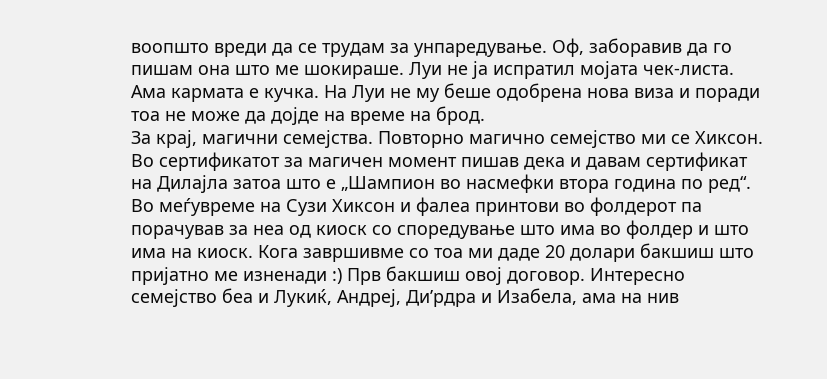воопшто вреди да се трудам за унпаредување. Оф, заборавив да го пишам она што ме шокираше. Луи не ја испратил мојата чек-листа. Ама кармата е кучка. На Луи не му беше одобрена нова виза и поради тоа не може да дојде на време на брод.
За крај, магични семејства. Повторно магично семејство ми се Хиксон. Во сертификатот за магичен момент пишав дека и давам сертификат на Дилајла затоа што е „Шампион во насмефки втора година по ред“. Во меѓувреме на Сузи Хиксон и фалеа принтови во фолдерот па порачував за неа од киоск со споредување што има во фолдер и што има на киоск. Кога завршивме со тоа ми даде 20 долари бакшиш што пријатно ме изненади :) Прв бакшиш овој договор. Интересно семејство беа и Лукиќ, Андреј, Ди’рдра и Изабела, ама на нив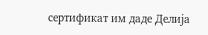сертификат им даде Делија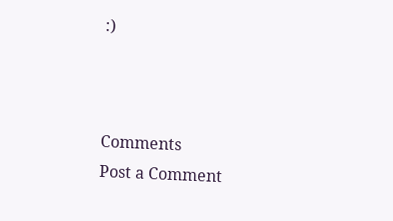:)



Comments
Post a Comment